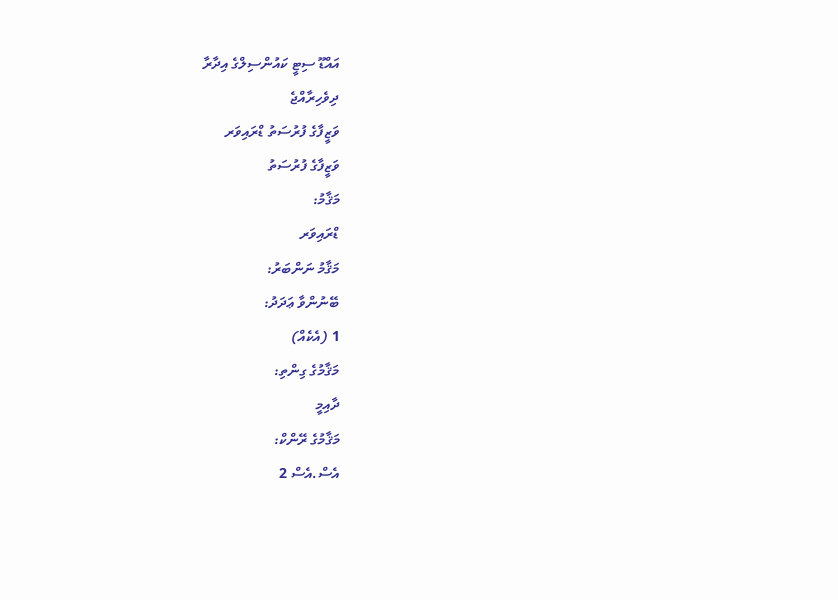އައްޑޫ ސިޓީ ކައުންސިލްގެ އިދާރާ
ދިވެހިރާއްޖެ
ވަޒީފާގެ ފުރުސަތު ޑްރައިވަރ
ވަޒީފާގެ ފުރުސަތު
މަޤާމު:
ޑްރައިވަރ
މަޤާމު ނަންބަރު:
ބޭނުންވާ ޢަދަދު:
1 (އެކެއް)
މަޤާމުގެ ގިންތި:
ދާއިމީ
މަޤާމުގެ ރޭންކް:
އެސް.އެސް 2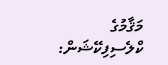މަޤާމުގެ ކްލެސިފިކޭޝަން: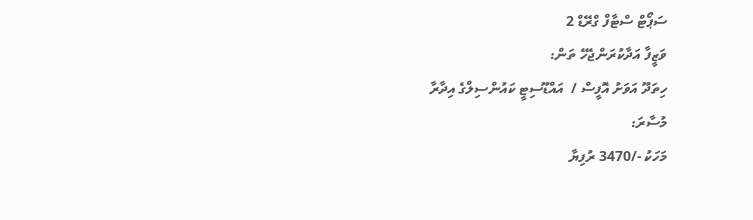ސަޕޯޓް ސްޓާފް ގްރޭޑް 2
ވަޒީފާ އަދާކުރަންޖެހޭ ތަން:
ހިތަދޫ އަވަށު އޮފީސް /  އައްޑޫސިޓީ ކައުންސިލްގެ އިދާރާ
މުސާރަ:
މަހަކު -/3470 ރުފިޔާ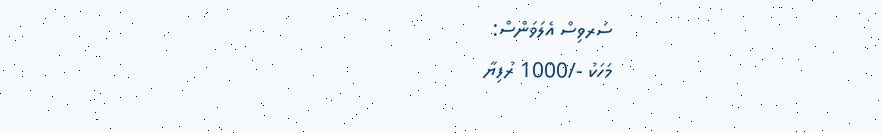ސަރވިސް އެލަވަންސް:
މަހަކު -/1000 ރުފިޔާ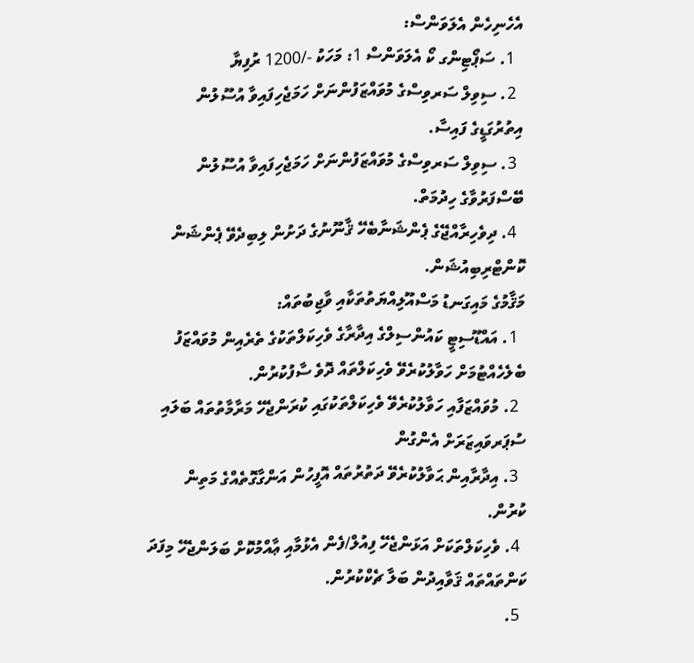އެހެނިހެން އެލަވަންސް:
  1. ސަޕޯޓިންގ ކޯ އެލަވަންސް 1: މަހަކު -/1200 ރުފިޔާ
  2. ސިވިލް ސަރވިސްގެ މުވައްޒަފުންނަށް ހަމަޖެހިފައިވާ އުސޫލުން އިތުރުގަޑީގެ ފައިސާ.
  3. ސިވިލް ސަރވިސްގެ މުވައްޒަފުންނަށް ހަމަޖެހިފައިވާ އުސޫލުން ބޭސްފަރުވާގެ ހިދުމަތް.
  4. ދިވެހިރާއްޖޭގެ ޕެންޝަނާބެހޭ ޤާނޫނުގެ ދަށުން ލިބިދެވޭ ޕެންޝަން ކޮންޓްރިބިއުޝަން.
މަޤާމުގެ މައިގަނޑު މަސްއޫލިއްޔަތުތަކާއި ވާޖިބުތައް:
  1. އައްޑޫސިޓީ ކައުންސިލްގެ އިދާރާގެ ވެހިކަލްތަކުގެ ތެރެއިން މުވައްޒަފު ބެލެހެއްޓުމަށް ހަވާލުކުރެވޭ ވެހިކަލްތައް ދޮވެ ސާފުކުރުން.
  2. މުވައްޒަފާއި ހަވާލުކުރެވޭ ވެހިކަލްތަކުގައި ކުރަންޖެހޭ މަރާމާތުތައް ބަލައި ސުޕަރވައިޒަރަށް އެންގުން
  3. އިދާރާއިން ޙަވާލުކުރެވޭ ދަތުރުތައް އޮފީހުން އަންގާގޮތެއްގެ މަތިން ކުރުން.
  4. ވެހިކަލްތަކަށް އަޅަންޖެހޭ ފިއުލް/ފެން އެޅުމާއި ޢާއްމުކޮށް ބަލަންޖެހޭ މިފަދަ ކަންތައްތައް ޤަވާއިދުން ބަލާ ޗެކްކުރުން.
  5.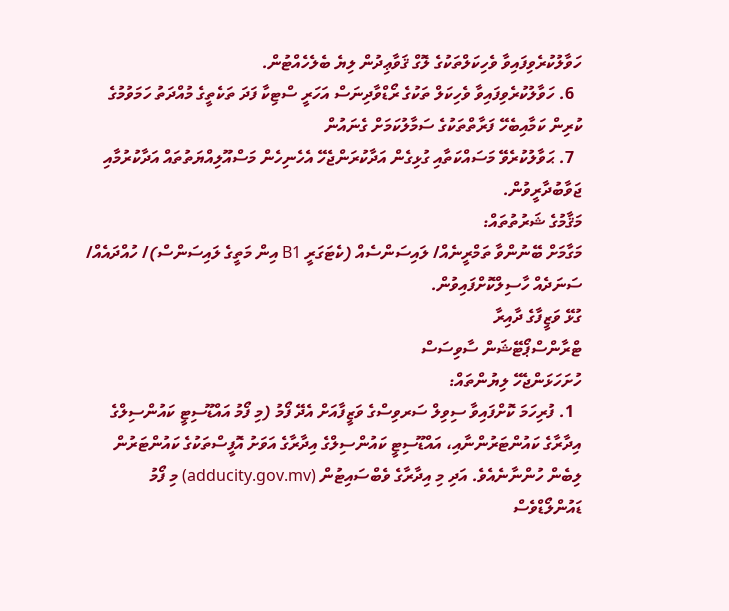ހަވާލުކުރެވިފައިވާ ވެހިކަލްތަކުގެ ލޮގް ޤަވާޢިދުން ލިޔެ ބެލެހެއްޓުން.
  6. ހަވާލުކުރެވިފައިވާ ވެހިކަލް ތަކުގެ ރޯޑްވާދިނަސް އަހަރީ ސްޓިކާ ފަދަ ތަކެތީގެ މުއްދަތު ހަމަވުމުގެ ކުރިން ކަމާއިބެހޭ ފަރާތްތަކުގެ ސަމާލުކަމަށް ގެނައުން
  7. ޙަވާލުކުރެވޭ މަސައްކަތާއި ގުޅިގެން އަދާކުރަންޖެހޭ އެހެނިހެން މަސްއޫލިއްޔަތުތައް އަދާކުރުމާއި ޖަވާބުދާރީވުން.
މަޤާމުގެ ޝަރުތުތައް:
މަގާމަށް ބޭނުންވާ ތަމްރީނެއް/ ލައިސަންސެއް (ކެޓަގަރީ B1 އިން މަތީގެ ލައިސަންސް)/ ހުއްދައެއް/ ސަނަދެއް ހާސިލްކޮށްފައިވުން.
ގުޅޭ ވަޒީފާގެ ދާއިރާ
ޓްރާންސްޕޯޓޭޝަން ސާވިސަސް
ހުށަހަޅަންޖެހޭ ލިޔުންތައް:
  1. ފުރިހަމަ ކޮށްފައިވާ ސިވިލް ސަރވިސްގެ ވަޒީފާއަށް އެދޭ ފޯމު (މި ފޯމު އައްޑޫސިޓީ ކައުންސިލްގެ އިދާރާގެ ކައުންޓަރުންނާއި، އައްޑޫސިޓީ ކައުންސިލްގެ އިދާރާގެ އަވަށު އޮފީސްތަކުގެ ކައުންޓަރުން ލިބެން ހުންނާނެއެވެ. އަދި މި އިދާރާގެ ވެބްސައިޓުން (adducity.gov.mv) މި ފޯމު ޑައުންލޯޑްވެސް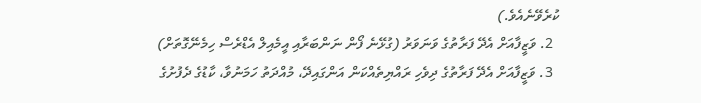ކުރެވޭނެއެވެ.)
  2. ވަޒީފާއަށް އެދޭ ފަރާތުގެ ވަނަވަރު (ގުޅޭނެ ފޯން ނަންބަރާއި އީމެއިލް އެޑްރެސް ހިމެނޭގޮތަށް)
  3. ވަޒީފާއަށް އެދޭ ފަރާތުގެ ދިވެހި ރައްޔިތެއްކަން އަންގައިދޭ، މުއްދަތު ހަމަނުވާ، ކާޑުގެ ދެފުށުގެ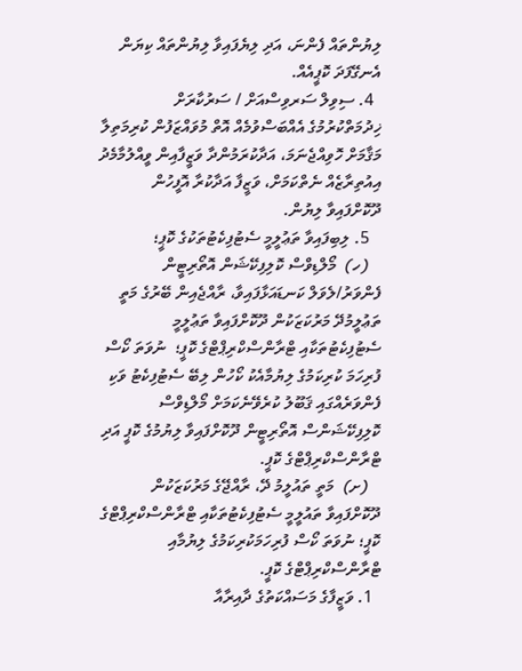ލިޔުންތައް ފެންނަ، އަދި ލިޔެފައިވާ ލިޔުންތައް ކިޔަން އެނގޭފަދަ ކޮޕީއެއް.
  4. ސިވިލް ސަރވިސްއަށް / ސަރުކާރަށް ޚިދުމަތްކުރުމުގެ އެއްބަސްވުމެއް އޮތް މުވައްޒަފުން ކުރިމަތިލާ މަޤާމަށް ހޮވިއްޖެނަމަ، އަދާކުރަމުންދާ ވަޒީފާއިން ވީއްލުމާމެދު އިއުތިރާޒެއް ނެތްކަމަށް، ވަޒީފާ އަދާކުރާ އޮފީހުން ދޫކޮށްފައިވާ ލިޔުން.
   5. ލިބިފައިވާ ތަޢުލީމީ ސެޓުފިކެޓުތަކުގެ ކޮޕީ؛
   (ހ)  މޯލްޑިވްސް ކޮލިފިކޭޝަން އޮތޯރިޓީން ފެންވަރު/ލެވަލް ކަނޑައަޅާފައިވާ، ރާއްޖެއިން ބޭރުގެ މަތީ ތަޢުލީމުދޭ މަރުކަޒަކުން ދޫކޮށްފައިވާ ތަޢުލީމީ ސެޓުފިކެޓުތަކާއި ޓްރާންސްކްރިޕްޓްގެ ކޮޕީ؛  ނުވަތަ ކޯސް ފުރިހަމަ ކުރިކަމުގެ ލިޔުމާއެކު ކޯހުން ލިބޭ ސެޓުފިކެޓު ވަކި ފެންވަރެއްގައި ޤަބޫލު ކުރެވޭނެކަމަށް މޯލްޑިވްސް ކޮލިފިކޭޝަންސް އޮތޯރިޓީން ދޫކޮށްފައިވާ ލިޔުމުގެ ކޮޕީ އަދި ޓްރާންސްކްރިޕްޓްގެ ކޮޕީ.
   (ށ)  މަތީ ތައުލީމު ދޭ، ރާއްޖޭގެ މަރުކަޒަކުން ދޫކޮށްފައިވާ ތައުލީމީ ސެޓުފިކެޓުތަކާއި ޓްރާންސްކްރިޕްޓްގެ ކޮޕީ؛ ނުވަތަ ކޯސް ފުރިހަމަކުރިކަމުގެ ލިޔުމާއި ޓްރާންސްކްރިޕްޓްގެ ކޮޕީ.
  1. ވަޒީފާގެ މަސައްކަތުގެ ދާއިރާއާ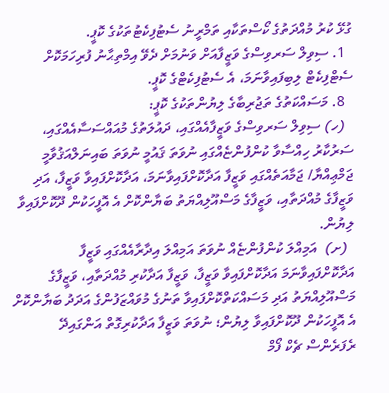ގުޅޭ ކުރު މުއްދަތުގެ ކޯސްތަކާއި ތަމްރީނު ސެޓުފިކެޓުތަކުގެ ކޮޕީ.
  1. ސިވިލް ސަރވިސްގެ ވަޒީފާއަށް ވަނުމަށް ދެވޭ އިމްތިޙާނު ފުރިހަމަކޮށް ސެޓްފިކެޓް ލިބިފައިވާނަމަ، އެ ސެޓުފިކެޓްގެ ކޮޕީ.
  8. މަސައްކަތުގެ ތަޖުރިބާގެ ލިޔުންތަކުގެ ކޮޕީ:
  (ހ) ސިވިލް ސަރވިސްގެ ވަޒީފާއެއްގައި، ދައުލަތުގެ މުއައްސަސާއެއްގައި، ސަރުކާރު ހިއްސާވާ ކުންފުންޏެއްގައި ނުވަތަ ޤައުމީ ނުވަތަ ބައިނަލްއަޤުވާމީ ޖަމްޢިއްޔާ/ ޖަމާއަތެއްގައި ވަޒީފާ އަދާކޮށްފައިވާނަމަ، އަދާކޮށްފައިވާ ވަޒީފާ، އަދި ވަޒީފާގެ މުއްދަތާއި، ވަޒީފާގެ މަސްއޫލިއްޔަތު ބަޔާންކޮށް އެ އޮފީހަކުން ދޫކޮށްފައިވާ ލިޔުން.
  (ށ)  އަމިއްލަ ކުންފުންޏެއް ނުވަތަ އަމިއްލަ އިދާރާއެއްގައި ވަޒީފާ އަދާކޮށްފައިވާނަމަ އަދާކޮށްފައިވާ ވަޒީފާ، ވަޒީފާ އަދާކުރި މުއްދަތާއި، ވަޒީފާގެ މަސްއޫލިއްޔަތު އަދި މަސައްކަތްކޮށްފައިވާ ތަނުގެ މުވައްޒަފުންގެ އަދަދު ބަޔާންކޮށް އެ އޮފީހަކުން ދޫކޮށްފައިވާ ލިޔުން؛ ނުވަތަ ވަޒީފާ އަދާކުރިގޮތް އަންގައިދޭ ރެފަރެންސް ޗެކް ފޯމް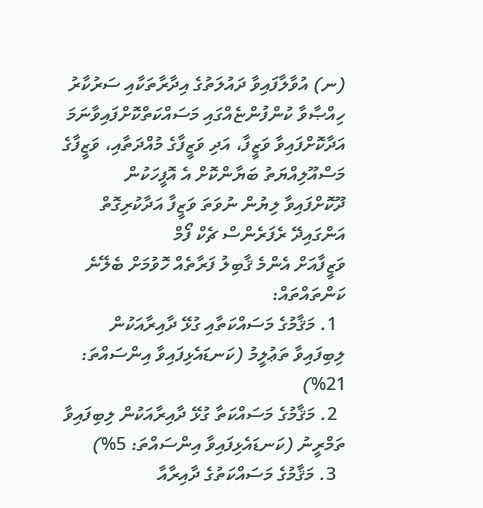(ނ) އުވާލާފައިވާ ދައުލަތުގެ އިދާރާތަކާއި ސަރުކާރު ހިއްޞާވާ ކުންފުންޏެއްގައި މަސައްކަތްކޮށްފައިވާނަމަ އަދާކޮށްފައިވާ ވަޒީފާ، އަދި ވަޒީފާގެ މުއްދަތާއި، ވަޒީފާގެ މަސްއޫލިއްޔަތު ބަޔާންކޮށް އެ އޮފީހަކުން ދޫކޮށްފައިވާ ލިޔުން ނުވަތަ ވަޒީފާ އަދާކުރިގޮތް އަންގައިދޭ ރެފަރެންސް ޗެކް ފޯމް
ވަޒީފާއަށް އެންމެ ޤާބިލު ފަރާތެއް ހޮވުމަށް ބެލޭނެ ކަންތައްތައް:
  1. މަޤާމުގެ މަސައްކަތާއި ގުޅޭ ދާއިރާއަކުން ލިބިފައިވާ ތަޢުލީމު (ކަނޑައެޅިފައިވާ އިންސައްތަ: 21%)
  2. މަޤާމުގެ މަސައްކަތާ ގުޅޭ ދާއިރާއަކުން ލިބިފައިވާ ތަމްރީނު (ކަނޑައެޅިފައިވާ އިންސައްތަ: 5%)
  3. މަޤާމުގެ މަސައްކަތުގެ ދާއިރާއާ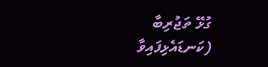ގުޅޭ ތަޖުރިބާ (ކަނޑައެޅިފައިވާ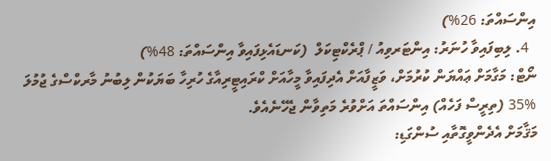އިންސައްތަ: 26%)
  4. ލިބިފައިވާ ހުނަރު: އިންޓަރވިއު / ޕްރެކްޓިކަލް  (ކަނޑައެޅިފައިވާ އިންސައްތަ: 48%)
ނޯޓް: މަގާމަށް ޢައްޔަން ކުރުމަށް، ވަޒީފާއަށް އެދިފައިވާ މީހާއަށް ކްރައިޓީރިއާގެ ހުރިހާ ބަޔަކުން ލިބުނު މާރކްސްގެ ޖުމުލަ %35 (ތިރީސް ފަހެއް) އިންސައްތަ އަށްވުރެ މަތިވާން ޖެހޭނެއެވެ.
މަޤާމަށް އެދެންވީގޮތާއި ސުންގަޑި: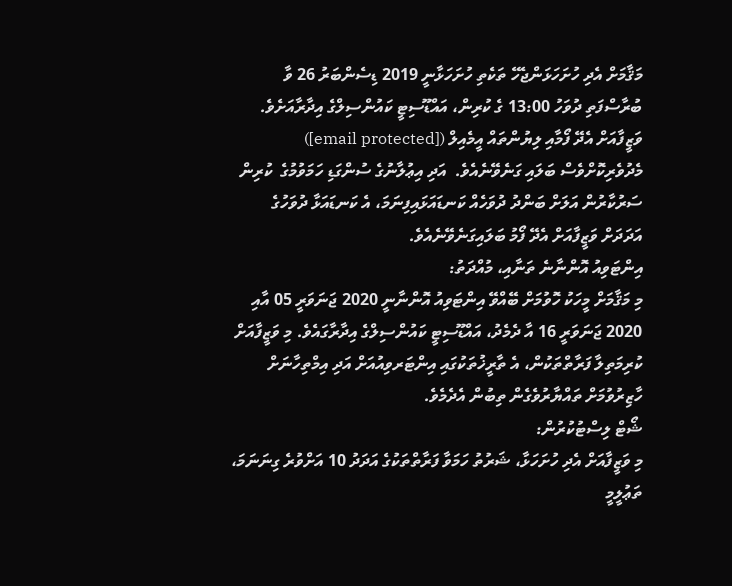މަޤާމަށް އެދި ހުށަހަޅަންޖެހޭ ތަކެތި ހުށަހަޅާނީ 2019 ޑިސެންބަރު 26 ވާ ބުރާސްފަތި ދުވަހު 13:00 ގެ ކުރިން، އައްޑޫސިޓީ ކައުންސިލްގެ އިދާރާއަށެވެ. ވަޒީފާއަށް އެދޭ ފޯމާއި ލިޔުންތައް އީމެއިލް ([email protected]) މެދުވެރިކޮށްވެސް ބަލައި ގަނެވޭނެއެވެ.  އަދި އިޢުލާނުގެ ސުންގަޑި ހަމަވުމުގެ  ކުރިން ސަރުކާރުން އަލަށް ބަންދު ދުވަހެއް ކަނޑައަޅައިފިނަމަ، އެ ކަނޑައަޅާ ދުވަހުގެ އަދަދަށް ވަޒީފާއަށް އެދޭ ފޯމު ބަލައިގަނެވޭނެއެވެ.
އިންޓަވިއު އޮންނާނެ ތަނާއި، މުއްދަތު:
މި މަޤާމަށް މީހަކު ހޮވުމަށް ބޭއްވޭ އިންޓަވިއު އޮންނާނީ 2020 ޖަނަވަރީ 05 އާއި 2020 ޖަނަވަރީ 16 އާ ދެމެދު، އައްޑޫސިޓީ ކައުންސިލްގެ އިދާރާގައެވެ. މި ވަޒީފާއަށް ކުރިމަތިލާ ފަރާތްތަކުން، އެ ތާރީޚުތަކުގައި އިންޓަރވިއުއަށް އަދި އިމްތިހާނަށް ހާޒިރުވުމަށް ތައްޔާރުވެގެން ތިބުން އެދެމެވެ.
ޝޯޓް ލިސްޓުކުރުން:
މި ވަޒީފާއަށް އެދި ހުށަހަޅާ، ޝަރުތު ހަމަވާ ފަރާތްތަކުގެ އަދަދު 10 އަށްވުރެ ގިނަނަމަ، ތަޢުލީމީ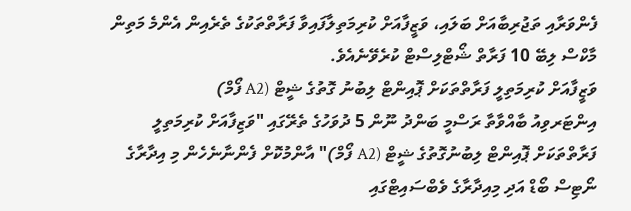ފެންވަރާއި ތަޖުރިބާއަށް ބަލައި، ވަޒީފާއަށް ކުރިމަތިލާފައިވާ ފަރާތްތަކުގެ ތެރެއިން އެންމެ މަތިން މާކްސް ލިބޭ 10 ފަރާތް ޝޯޓްލިސްޓް ކުރެވޭނެއެވެ.
ވަޒީފާއަށް ކުރިމަތިލީ ފަރާތްތަކަށް ޕޮއިންޓް ލިބުނު ގޮތުގެ ޝީޓް (A2 ފޯމް)
އިންޓަރވިއު ބާއްވާތާ ރަސްމީ ބަންދު ނޫން 5 ދުވަހުގެ ތެރޭގައި "ވަޒިފާއަށް ކުރިމަތިލީ ފަރާތްތަކަށް ޕޮއިންޓް ލިބުނުގޮތުގެ ޝީޓް (A2 ފޯމް)" އާންމުކޮށް ފެންނާނެހެން މި އިދާރާގެ ނޯޓިސް ބޯޑް އަދި މިއިދާރާގެ ވެބްސައިޓްގައި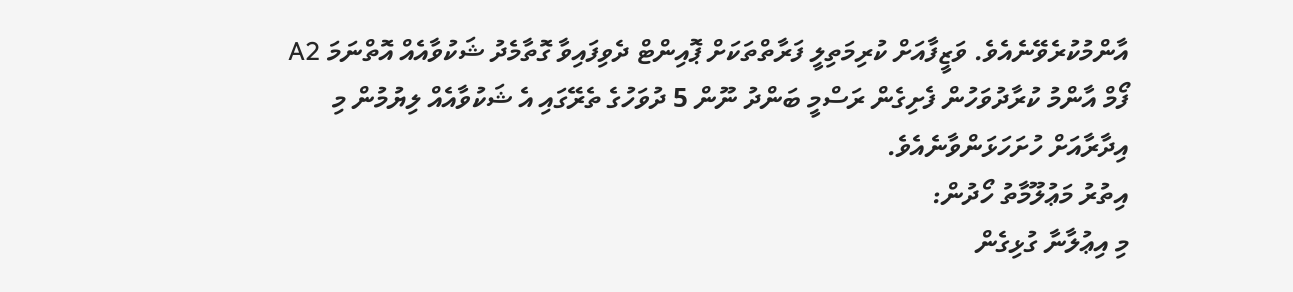އާންމުކުރެވޭނެއެވެ. ވަޒީފާއަށް ކުރިމަތިލީ ފަރާތްތަކަށް ޕޮއިންޓް ދެވިފައިވާ ގޮތާމެދު ޝަކުވާއެއް އޮތްނަމަ A2 ފޯމް އާންމު ކުރާދުވަހުން ފެށިގެން ރަސްމީ ބަންދު ނޫން 5 ދުވަހުގެ ތެރޭގައި އެ ޝަކުވާއެއް ލިޔުމުން މި އިދާރާއަށް ހުށަހަޅަންވާނެއެވެ.
އިތުރު މަޢުލޫމާތު ހޯދުން:
މި އިޢުލާނާ ގުޅިގެން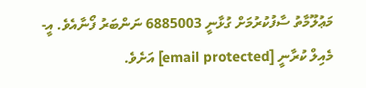މަޢުލޫމާތު ސާފުކުރުމަށް ގުޅާނީ 6885003 ނަންބަރު ފޯނާއެވެ. އީ-މެއިލް ކުރާނީ [email protected] އަށެވެ.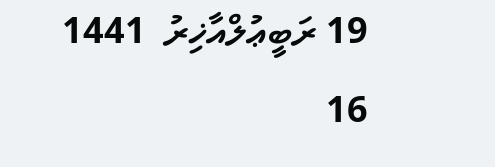19 ރަބީޢުލްއާޚިރު  1441
16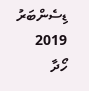ޑިސެންބަރު 2019
ހޯދާ